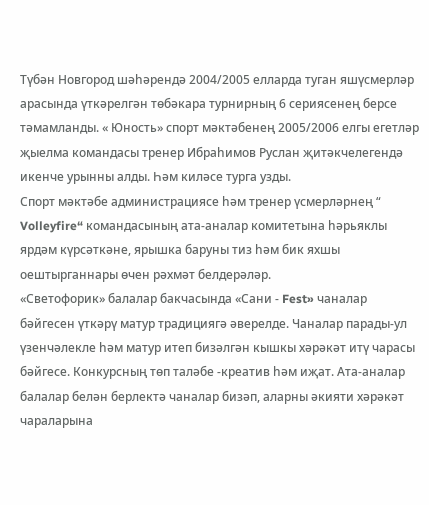Түбән Новгород шәһәрендә 2004/2005 елларда туган яшүсмерләр арасында үткәрелгән төбәкара турнирның 6 сериясенең берсе тәмамланды. « Юность» спорт мәктәбенең 2005/2006 елгы егетләр җыелма командасы тренер Ибраһимов Руслан җитәкчелегендә икенче урынны алды. Һәм киләсе турга узды.
Спорт мәктәбе администрациясе һәм тренер үсмерләрнең “ Volleyfire“ командасының ата-аналар комитетына һәрьяклы ярдәм күрсәткәне, ярышка баруны тиз һәм бик яхшы оештырганнары өчен рәхмәт белдерәләр.
«Светофорик» балалар бакчасында «Сани - Fest» чаналар бәйгесен үткәрү матур традициягә әверелде. Чаналар парады-ул үзенчәлекле һәм матур итеп бизәлгән кышкы хәрәкәт итү чарасы бәйгесе. Конкурсның төп таләбе -креатив һәм иҗат. Ата-аналар балалар белән берлектә чаналар бизәп, аларны әкияти хәрәкәт чараларына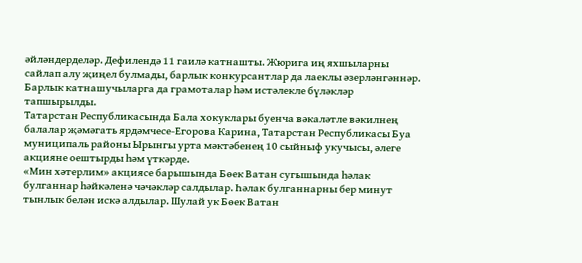әйләндерделәр. Дефилендә 11 гаилә катнашты. Жюрига иң яхшыларны сайлап алу җиңел булмады, барлык конкурсантлар да лаеклы әзерләнгәннәр. Барлык катнашучыларга да грамоталар һәм истәлекле бүләкләр тапшырылды.
Татарстан Республикасында Бала хокуклары буенча вәкаләтле вәкилнең балалар җәмәгать ярдәмчесе-Егорова Карина, Татарстан Республикасы Буа муниципаль районы Ырынгы урта мәктәбенең 10 сыйныф укучысы, әлеге акцияне оештырды һәм үткәрде.
«Мин хәтерлим» акциясе барышында Бөек Ватан сугышында һәлак булганнар һәйкәленә чәчәкләр салдылар. Һәлак булганнарны бер минут тынлык белән искә алдылар. Шулай ук Бөек Ватан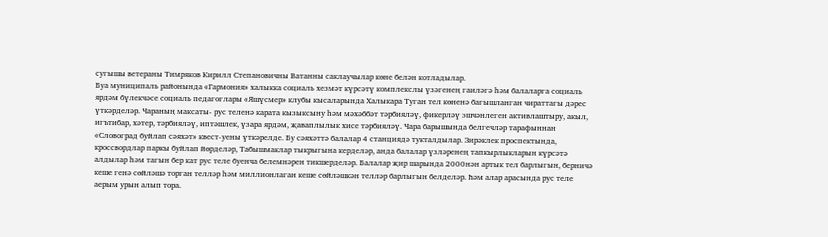сугышы ветераны Тимряков Кирилл Степановичны Ватанны саклаучылар көне белән котладылар.
Буа муниципаль районында «Гармония» халыкка социаль хезмәт күрсәтү комплекслы үзәгенең гаиләгә һәм балаларга социаль ярдәм бүлекчәсе социаль педагоглары «Яшүсмер» клубы кысаларында Халыкара Туган тел көненә багышланган чираттагы дәрес үткәрделәр. Чараның максаты- рус теленә карата кызыксыну һәм мәхәббәт тәрбияләү, фикерләү эшчәнлеген активлаштыру, акыл, игътибар, хәтер, тәрбияләү, иптәшлек, үзара ярдәм, җаваплылык хисе тәрбияләү. Чара барышында белгечләр тарафыннан «Словоград буйлап сәяхәт» квест-уены үткәрелде. Бу сәяхәттә балалар 4 станциядә тукталдылар. Зирәклек проспектында, кроссвордлар паркы буйлап йөрделәр, Табышмаклар тыкрыгына керделәр, анда балалар үзләренең тапкырлыкларын күрсәтә алдылар һәм тагын бер кат рус теле буенча белемнәрен тикшерделәр. Балалар җир шарында 2000нән артык тел барлыгын, берничә кеше генә сөйләшә торган телләр һәм миллионлаган кеше сөйләшкән телләр барлыгын белделәр. Һәм алар арасында рус теле аерым урын алып тора.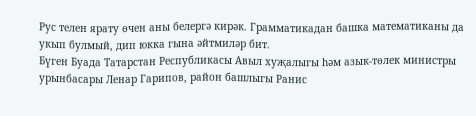Рус телен ярату өчен аны белергә кирәк. Грамматикадан башка математиканы да укып булмый, дип юкка гына әйтмиләр бит.
Бүген Буада Татарстан Республикасы Авыл хуҗалыгы һәм азык-төлек министры урынбасары Ленар Гарипов, район башлыгы Ранис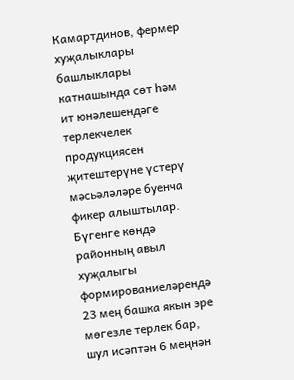Камартдинов, фермер хуҗалыклары башлыклары катнашында сөт һәм ит юнәлешендәге терлекчелек продукциясен җитештерүне үстерү мәсьәләләре буенча фикер алыштылар.
Бүгенге көндә районның авыл хуҗалыгы формированиеләрендә 23 мең башка якын эре мөгезле терлек бар, шул исәптән 6 меңнән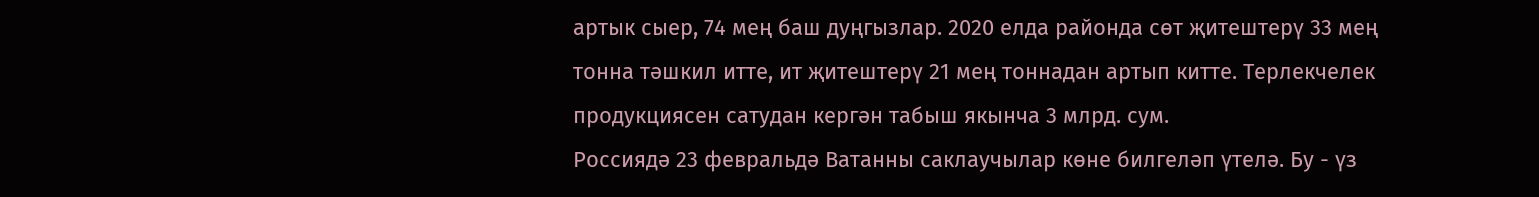артык сыер, 74 мең баш дуңгызлар. 2020 елда районда сөт җитештерү 33 мең тонна тәшкил итте, ит җитештерү 21 мең тоннадан артып китте. Терлекчелек продукциясен сатудан кергән табыш якынча 3 млрд. сум.
Россиядә 23 февральдә Ватанны саклаучылар көне билгеләп үтелә. Бу - үз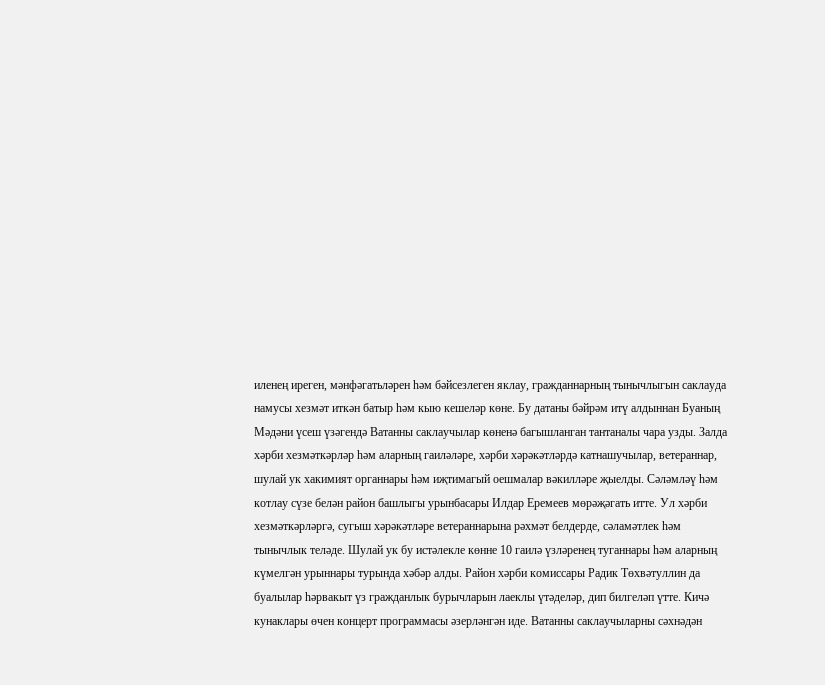иленең иреген, мәнфәгатьләрен һәм бәйсезлеген яклау, гражданнарның тынычлыгын саклауда намусы хезмәт иткән батыр һәм кыю кешеләр көне. Бу датаны бәйрәм итү алдыннан Буаның Мәдәни үсеш үзәгендә Ватанны саклаучылар көненә багышланган тантаналы чара узды. Залда хәрби хезмәткәрләр һәм аларның гаиләләре, хәрби хәрәкәтләрдә катнашучылар, ветераннар, шулай ук хакимият органнары һәм иҗтимагый оешмалар вәкилләре җыелды. Сәләмләү һәм котлау сүзе белән район башлыгы урынбасары Илдар Еремеев мөрәҗәгать итте. Ул хәрби хезмәткәрләргә, сугыш хәрәкәтләре ветераннарына рәхмәт белдерде, сәламәтлек һәм тынычлык теләде. Шулай ук бу истәлекле көнне 10 гаилә үзләренең туганнары һәм аларның күмелгән урыннары турында хәбәр алды. Район хәрби комиссары Радик Төхвәтуллин да буалылар һәрвакыт үз гражданлык бурычларын лаеклы үтәделәр, дип билгеләп үтте. Кичә кунаклары өчен концерт программасы әзерләнгән иде. Ватанны саклаучыларны сәхнәдән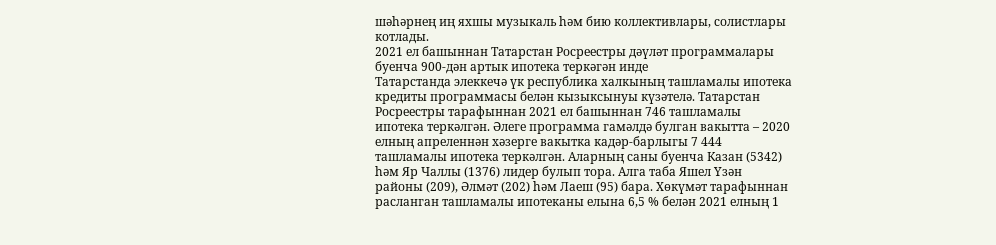шәһәрнең иң яхшы музыкаль һәм бию коллективлары, солистлары котлады.
2021 ел башыннан Татарстан Росреестры дәүләт программалары буенча 900-дән артык ипотека теркәгән инде
Татарстанда элеккечә үк республика халкының ташламалы ипотека кредиты программасы белән кызыксынуы күзәтелә. Татарстан Росреестры тарафыннан 2021 ел башыннан 746 ташламалы ипотека теркәлгән. Әлеге программа гамәлдә булган вакытта – 2020 елның апреленнән хәзерге вакытка кадәр-барлыгы 7 444 ташламалы ипотека теркәлгән. Аларның саны буенча Казан (5342) һәм Яр Чаллы (1376) лидер булып тора. Алга таба Яшел Үзән районы (209), Әлмәт (202) һәм Лаеш (95) бара. Хөкүмәт тарафыннан расланган ташламалы ипотеканы елына 6,5 % белән 2021 елның 1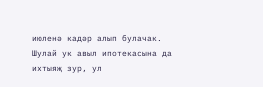июленә кадәр алып булачак.
Шулай ук авыл ипотекасына да ихтыяҗ зур, ул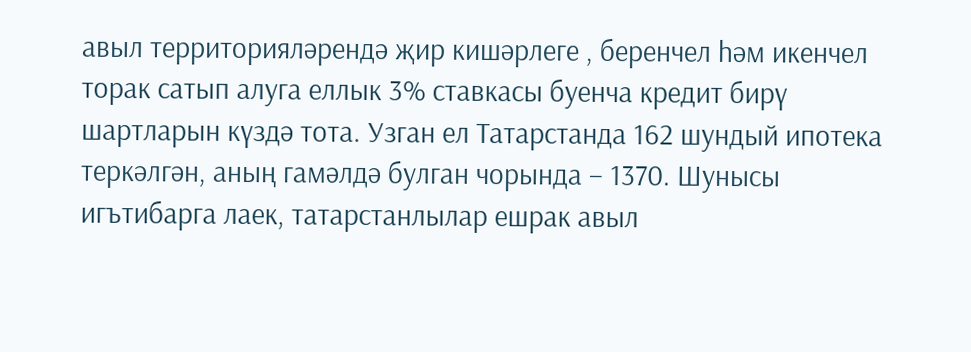авыл территорияләрендә җир кишәрлеге , беренчел һәм икенчел торак сатып алуга еллык 3% ставкасы буенча кредит бирү шартларын күздә тота. Узган ел Татарстанда 162 шундый ипотека теркәлгән, аның гамәлдә булган чорында – 1370. Шунысы игътибарга лаек, татарстанлылар ешрак авыл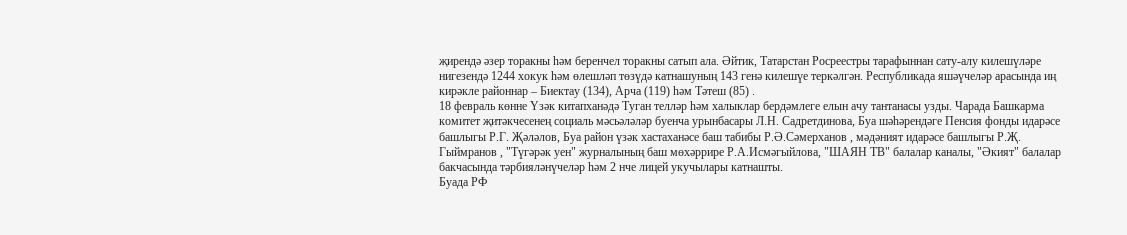җирендә әзер торакны һәм беренчел торакны сатып ала. Әйтик, Татарстан Росреестры тарафыннан сату-алу килешүләре нигезендә 1244 хокук һәм өлешләп төзүдә катнашуның 143 генә килешүе теркәлгән. Республикада яшәүчеләр арасында иң кирәкле районнар – Биектау (134), Арча (119) һәм Тәтеш (85) .
18 февраль көнне Үзәк китапханәдә Туган телләр һәм халыклар бердәмлеге елын ачу тантанасы узды. Чарада Башкарма комитет җитәкчесенең социаль мәсьәләләр буенча урынбасары Л.Н. Садретдинова, Буа шәһәрендәге Пенсия фонды идарәсе башлыгы Р.Г. Җәләлов, Буа район үзәк хастаханәсе баш табибы Р.Ә.Сәмерханов , мәдәният идарәсе башлыгы Р.Җ. Гыймранов , "Түгәрәк уен" журналының баш мөхәррире Р.А.Исмәгыйлова, "ШАЯН ТВ" балалар каналы, "Әкият" балалар бакчасында тәрбияләнүчеләр һәм 2 нче лицей укучылары катнашты.
Буада РФ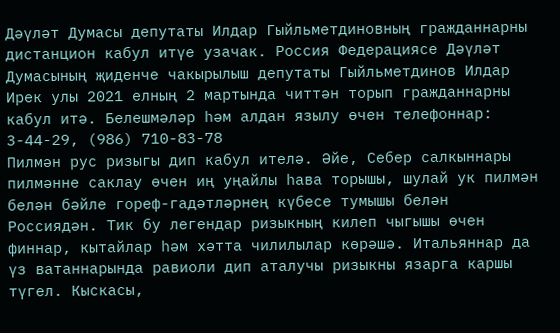Дәүләт Думасы депутаты Илдар Гыйльметдиновның гражданнарны дистанцион кабул итүе узачак. Россия Федерациясе Дәүләт Думасының җиденче чакырылыш депутаты Гыйльметдинов Илдар Ирек улы 2021 елның 2 мартында читтән торып гражданнарны кабул итә. Белешмәләр һәм алдан язылу өчен телефоннар: 3-44-29, (986) 710-83-78
Пилмән рус ризыгы дип кабул ителә. Әйе, Себер салкыннары пилмәнне саклау өчен иң уңайлы һава торышы, шулай ук пилмән белән бәйле гореф-гадәтләрнең күбесе тумышы белән Россиядән. Тик бу легендар ризыкның килеп чыгышы өчен финнар, кытайлар һәм хәтта чилилылар көрәшә. Итальяннар да үз ватаннарында равиоли дип аталучы ризыкны язарга каршы түгел. Кыскасы,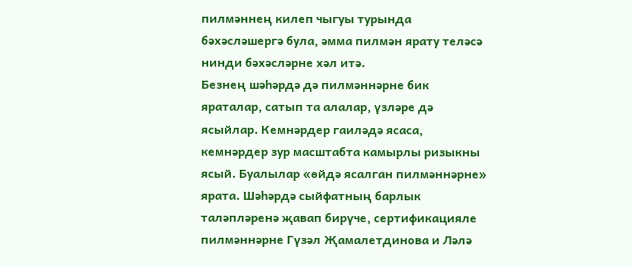пилмәннең килеп чыгуы турында бәхәсләшергә була, әмма пилмән ярату теләсә нинди бәхәсләрне хәл итә.
Безнең шәһәрдә дә пилмәннәрне бик яраталар, сатып та алалар, үзләре дә ясыйлар. Кемнәрдер гаиләдә ясаса, кемнәрдер зур масштабта камырлы ризыкны ясый. Буалылар «өйдә ясалган пилмәннәрне» ярата. Шәһәрдә сыйфатның барлык таләпләренә җавап бирүче, сертификацияле пилмәннәрне Гүзәл Җамалетдинова и Ләлә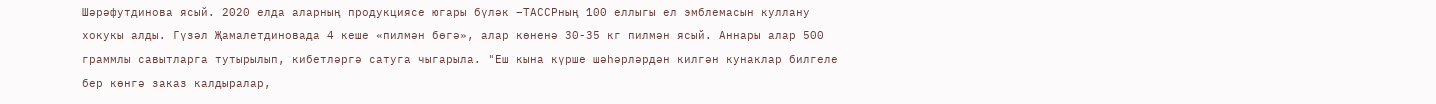Шәрәфутдинова ясый. 2020 елда аларның продукциясе югары бүләк –ТАССРның 100 еллыгы ел эмблемасын куллану хокукы алды. Гүзәл Җамалетдиновада 4 кеше «пилмән бөгә», алар көненә 30-35 кг пилмән ясый. Аннары алар 500 граммлы савытларга тутырылып, кибетләргә сатуга чыгарыла. "Еш кына күрше шәһәрләрдән килгән кунаклар билгеле бер көнгә заказ калдыралар,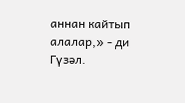аннан кайтып алалар,» - ди Гүзәл.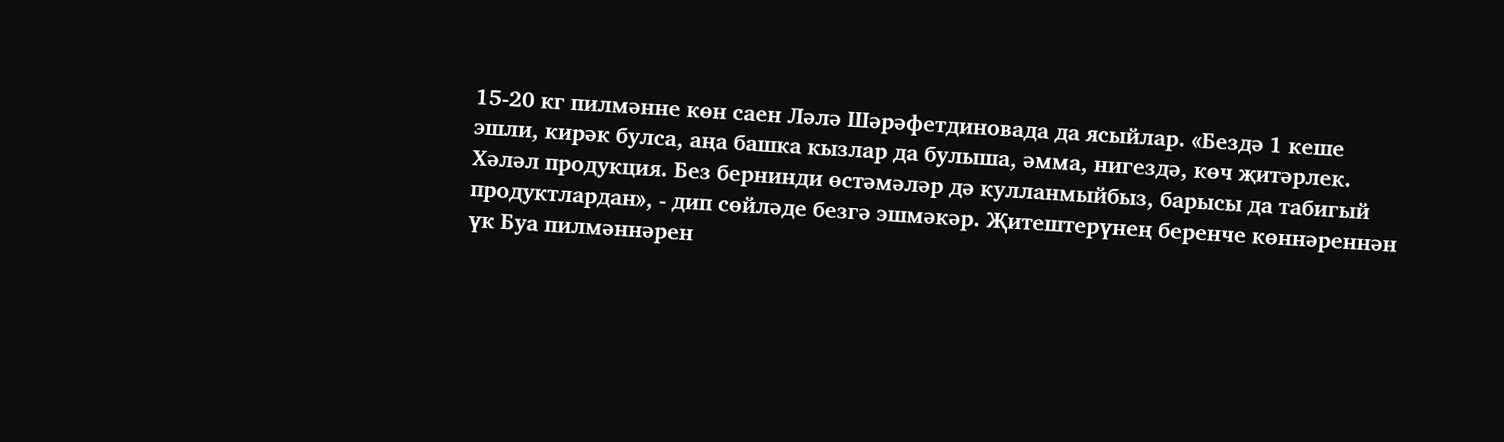15-20 кг пилмәнне көн саен Ләлә Шәрәфетдиновада да ясыйлар. «Бездә 1 кеше эшли, кирәк булса, аңа башка кызлар да булыша, әмма, нигездә, көч җитәрлек. Хәләл продукция. Без бернинди өстәмәләр дә кулланмыйбыз, барысы да табигый продуктлардан», - дип сөйләде безгә эшмәкәр. Җитештерүнең беренче көннәреннән үк Буа пилмәннәрен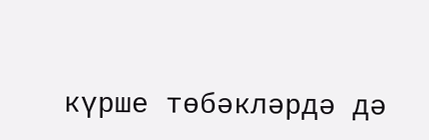күрше төбәкләрдә дә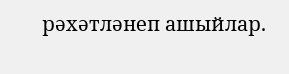рәхәтләнеп ашыйлар.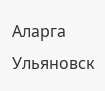Аларга Ульяновск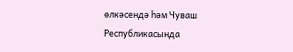өлкәсендә һәм Чуваш Республикасында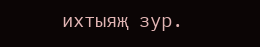ихтыяҗ зур.